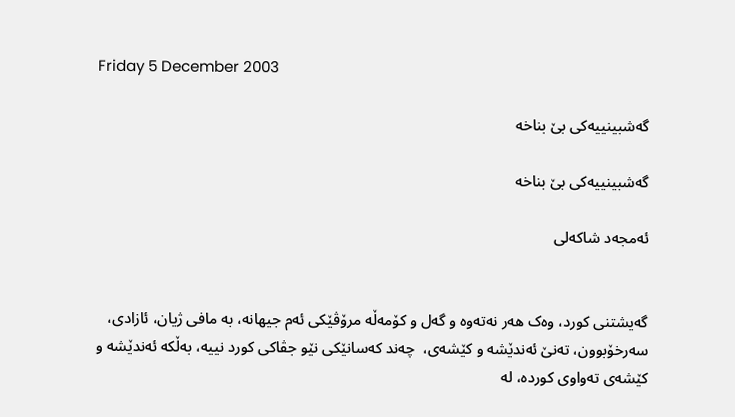Friday 5 December 2003

گه‌شبینییه‌کی بێ بناخه‌

گه‌شبینییه‌کی بێ بناخه‌

ئه‌مجه‌د شاکه‌لی


گه‌یشتنی کورد، وه‌ک هه‌ر نه‌ته‌وه‌ و گه‌ل و کۆمه‌ڵه‌ مرۆڤێکی ئه‌م جیهانه‌، به‌ مافی ژیان، ئازادی، سه‌رخۆبوون، ته‌نێ ئه‌ندێشه‌ و کێشه‌ی،  چه‌ند که‌سانێکی نێو جڤاکی کورد نییه‌، به‌ڵکه‌ ئه‌ندێشه‌ و کێشه‌ی ته‌واوی کورده‌، له‌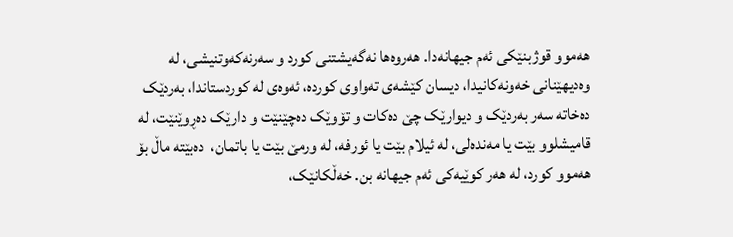هه‌موو قوژبنێکی ئه‌م جیهانه‌دا. هه‌روه‌ها نه‌گه‌یشتنی کورد و سه‌رنه‌که‌وتنیشی، له‌ وه‌دیهێنانی خه‌ونه‌کانیدا، دیسان کێشه‌ی ته‌واوی کورده‌، ئه‌وه‌ی له‌ کوردستاندا، به‌ردێک ده‌خاته‌ سه‌ر به‌ردێک و دیوارێک چێ ده‌کات و تۆوێک ده‌چێنێت و دارێک ده‌ڕوێنێت، له‌ قامیشلوو بێت یا مه‌نده‌لی، له‌ ئیلام بێت یا ئورفه‌، له‌ ورمێ بێت یا باتمان،  ده‌بێته‌ ماڵ بۆ هه‌موو کورد، له‌ هه‌ر کوێیه‌کی ئه‌م جیهانه‌ بن. خه‌ڵکانێک،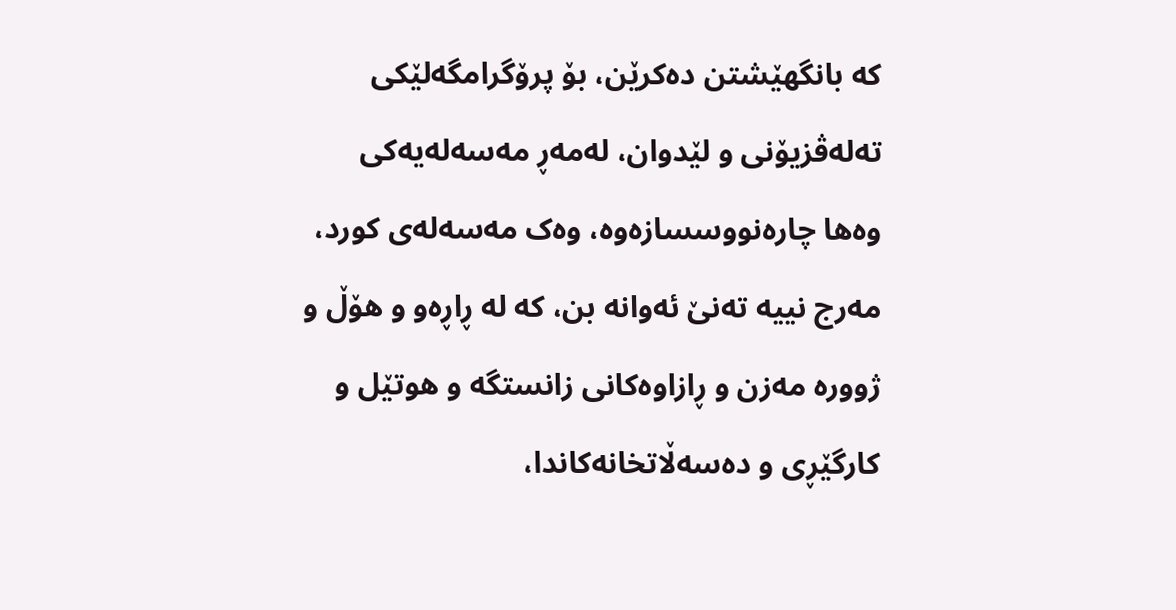که‌ بانگهێشتن ده‌کرێن، بۆ پرۆگرامگه‌لێکی ته‌له‌ڤزیۆنی و لێدوان، له‌مه‌ڕ مه‌سه‌له‌یه‌کی وه‌ها چاره‌نووسسازه‌وه‌، وه‌ک مه‌سه‌له‌ی کورد، مه‌رج نییه‌ ته‌نێ ئه‌وانه‌ بن، که‌ له‌ ڕاڕه‌و و هۆڵ و ژووره‌ مه‌زن و ڕازاوه‌کانی زانستگه‌ و هوتێل و کارگێڕی و ده‌سه‌ڵاتخانه‌کاندا،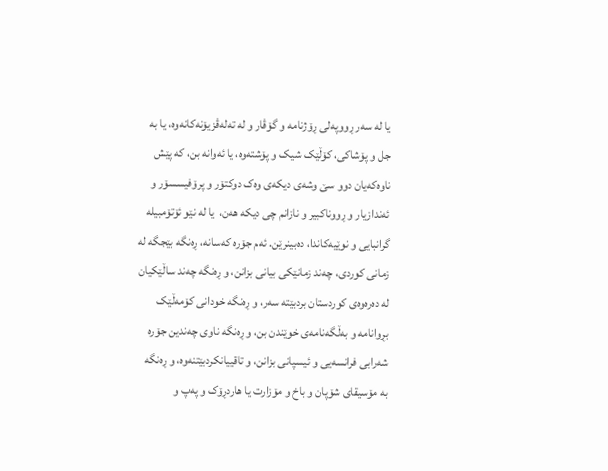یا له‌ سه‌ر ڕووپه‌لی ڕۆژنامه‌ و گۆڤار و له‌ ته‌له‌ڤزیۆنه‌کانه‌وه‌، یا به‌ جل و پۆشاکی، کۆڵێک شیک و پۆشته‌وه‌، یا ئه‌وانه‌ بن، که‌ پێش ناوه‌که‌یان دوو سێ وشه‌ی دیکه‌ی وه‌ک دوکتۆر و پرۆفیسسۆر و ئه‌ندازیار و ڕووناکبیر و نازانم چی دیکه‌ هه‌ن،  یا له‌ نێو ئۆتۆمبیله‌ گرانبایی و نوێیه‌کاندا، ده‌بینرێن. ئه‌م جۆره‌ که‌سانه‌، ڕه‌نگه‌ بێجگه‌ له‌ زمانی کوردی، چه‌ند زمانێکی بیانی بزانن، و ڕه‌نگه‌ چه‌ند ساڵێکیان له‌ ده‌ره‌وه‌ی کوردستان بردبێته‌ سه‌ر، و ڕه‌نگه‌ خودانی کۆمه‌ڵێک بڕوانامه‌ و به‌ڵگه‌نامه‌ی خوێندن بن، و ڕه‌نگه‌ ناوی چه‌ندین جۆره‌ شه‌رابی فرانسه‌یی و ئیسپانی بزانن، و تاقییانکردبێتنه‌وه‌، و ڕه‌نگه‌ به‌ مۆسیقای شۆپان و باخ و مۆزارت یا هاردڕۆک و په‌پ و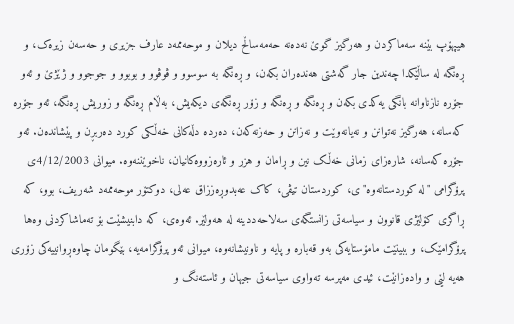هیپهۆپ بێنه‌ سه‌ماکردن و هه‌رگیز گوێ نه‌ده‌نه‌ حه‌مه‌ساڵح دیلان و موحه‌ممه‌د عارف جزیری و حه‌سه‌ن زیره‌ک، و ڕه‌نگه‌ له‌ ساڵێکدا چه‌ندین جار گه‌شتی هه‌نده‌ران بکه‌ن، و ڕه‌نگه‌ به‌ سوسوو و ڤوڤوو و بوبوو و جوجوو و ژێژێ و ئه‌و جۆره‌ نازناوانه‌ بانگی یه‌کدی بکه‌ن و ڕه‌نگه‌ و ڕه‌نگه‌ و زۆر ڕه‌نگه‌ی دیکه‌یش، به‌ڵام ڕه‌نگه‌ و زوریش ڕه‌نگه‌، ئه‌و جۆره‌ که‌سانه‌، هه‌رگیز نه‌توانن و نه‌یانه‌وێت و نه‌زانن و حه‌زنه‌که‌ن، ده‌رده‌ دڵه‌کانی خه‌ڵکی کورد ده‌ربڕن و پێشانده‌ن. ئه‌و جۆره‌ که‌سانه‌، شاره‌زای زمانی خه‌ڵک نین و ڕامان و هزر و ئاره‌زووه‌کانیان، ناخوێننه‌وه‌. میوانی 4/12/2003ی پرۆگرامی "له‌ کوردستانه‌وه‌"ی، کوردستان تیڤی، کاک عه‌بدوڕه‌ززاق عه‌لی، دوکتۆر موحه‌ممه‌د شه‌ریف، بوو، که‌ ڕاگری کۆلێژی قانوون و سیاسه‌تی زانستگه‌ی سه‌لاحه‌ددینه‌ له‌ هه‌ولێر. ئه‌وه‌ی، که‌ دابنیشێت بۆ ته‌ماشاکردنی وه‌ها پرۆگرامێک، و ببینێت مامۆستایه‌کی به‌و قه‌باره‌ و پایه‌ و ناونیشانه‌وه‌، میوانی ئه‌و پرۆگرامه‌یه‌، بێگومان چاوه‌ڕوانییه‌کی زۆری هه‌یه‌ لێی و واده‌زانێت، ئیدی مه‌پرسه‌ ته‌واوی سیاسه‌تی جیهان و ئاسته‌نگ و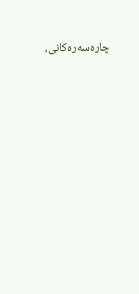چاره‌سه‌ره‌کانی،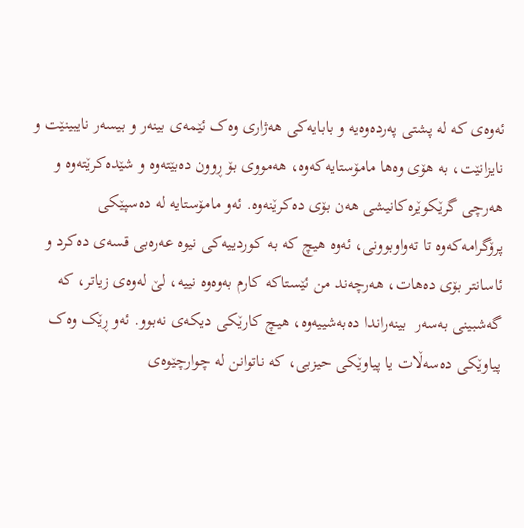ئه‌وه‌ی که‌ له‌ پشتی په‌رده‌وه‌یه‌ و بابایه‌کی هه‌ژاری وه‌ک ئێمه‌ی بینه‌ر و بیسه‌ر نایبینێت و نایزانێت، به‌ هۆی وه‌ها مامۆستایه‌که‌وه‌، هه‌مووی بۆ ڕوون ده‌بێته‌وه‌ و شێده‌کرێته‌وه‌ و هه‌رچی گرێکوێره‌کانیشی هه‌ن بۆی ده‌کرێنه‌وه‌. ئه‌و مامۆستایه‌ له‌ ده‌سپێکی پرۆگرامه‌که‌وه‌ تا ته‌واوبوونی، ئه‌وه‌ هیچ که‌ به‌ کوردییه‌کی نیوه‌ عه‌ره‌بی قسه‌ی ده‌کرد و ئاسانتر بۆی ده‌هات، هه‌رچه‌ند من ئێستاکه‌ کارم به‌وه‌وه‌ نییه‌، لێ له‌وه‌ی زیاتر، که‌ گه‌شبینی به‌سه‌ر  بینه‌راندا ده‌به‌شییه‌وه‌، هیچ کارێکی دیکه‌ی نه‌بوو. ئه‌و ڕێک وه‌ک پیاوێکی ده‌سه‌ڵات یا پیاوێکی حیزبی، که‌ ناتوانن له‌ چوارچێوه‌ی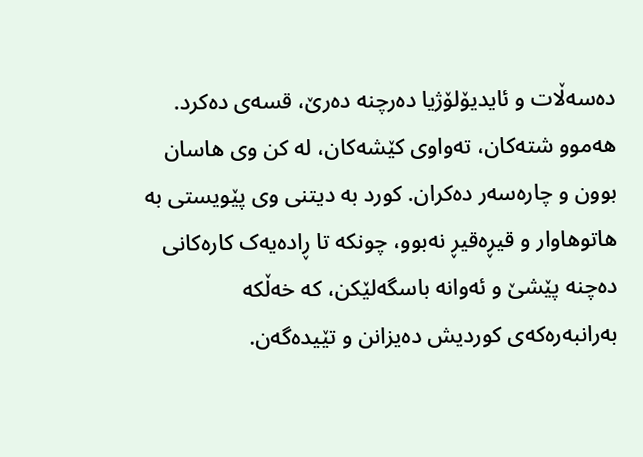ده‌سه‌ڵات و ئایدیۆلۆژیا ده‌رچنه‌ ده‌رێ، قسه‌ی ده‌کرد. هه‌موو شته‌کان، ته‌واوی کێشه‌کان، له‌ کن وی هاسان بوون و چاره‌سه‌ر ده‌کران. کورد به‌ دیتنی وی پێویستی به‌ هاتوهاوار و قیڕه‌قیڕ نه‌بوو، چونکه‌ تا ڕاده‌یه‌ک کاره‌کانی ده‌چنه‌ پێشێ و ئه‌وانه‌ باسگه‌لێکن، که‌ خه‌ڵکه‌ به‌رانبه‌ره‌که‌ی کوردیش ده‌یزانن و تێیده‌گه‌ن.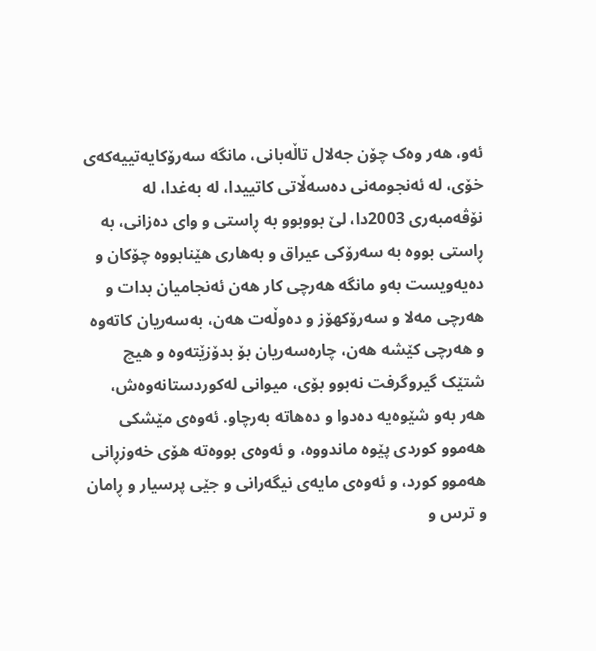ئه‌و، هه‌ر وه‌ک چۆن جه‌لال تاڵه‌بانی، مانگه‌ سه‌رۆکایه‌تییه‌که‌ی خۆی، له‌ ئه‌نجومه‌نی ده‌سه‌ڵاتی کاتییدا، له‌ به‌غدا، له‌ نۆڤه‌مبه‌ری 2003دا، لێ بووبوو به‌ ڕاستی و وای ده‌زانی، به‌ ڕاستی بووه‌ به‌ سه‌رۆکی عیراق و به‌هاری هێنابووه‌ چۆکان و ده‌یه‌ویست به‌و مانگه‌ هه‌رچی کار هه‌ن ئه‌نجامیان بدات و هه‌رچی مه‌لا و سه‌رۆکهۆز و ده‌وڵه‌ت هه‌ن، به‌سه‌ریان کاته‌وه‌ و هه‌رچی کێشه‌ هه‌ن، چاره‌سه‌ریان بۆ بدۆزێته‌وه‌ و هیچ شتێک گیروگرفت نه‌بوو بۆی، میوانی له‌کوردستانه‌وه‌ش، هه‌ر به‌و شێوه‌یه‌ ده‌دوا و ده‌هاته‌ به‌رچاو. ئه‌وه‌ی مێشکی هه‌موو کوردی پێوه‌ ماندووه‌، و ئه‌وه‌ی بووه‌ته‌ هۆی خه‌وزڕانی هه‌موو کورد، و ئه‌وه‌ی مایه‌ی نیگه‌رانی و جێی پرسیار و ڕامان و ترس و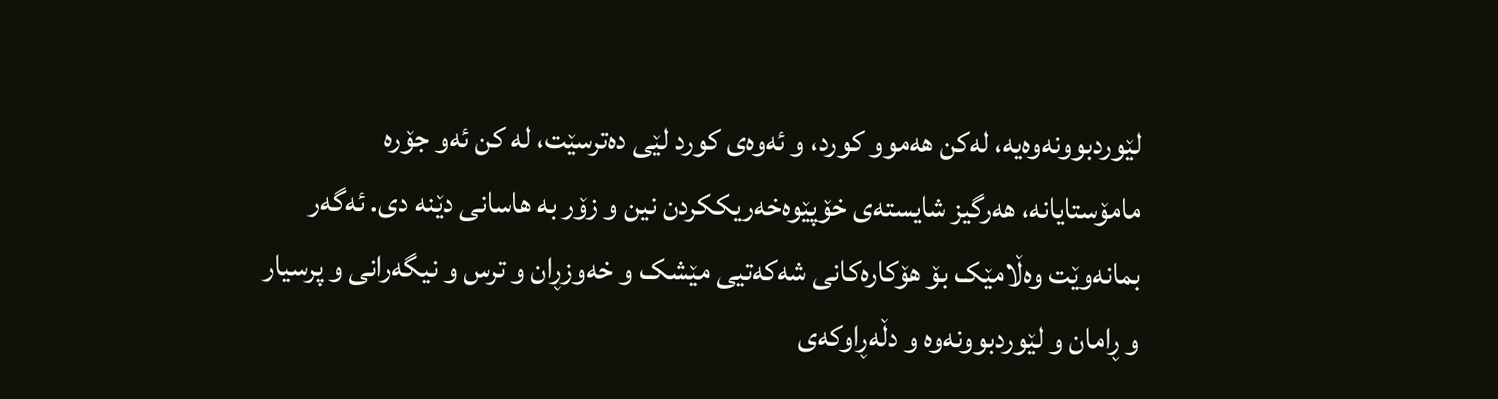لێوردبوونه‌وه‌یه‌، له‌کن هه‌موو کورد، و ئه‌وه‌ی کورد لێی ده‌ترسێت، له‌ کن ئه‌و جۆره‌ مامۆستایانه‌، هه‌رگیز شایسته‌ی خۆپێوه‌خه‌ریککردن نین و زۆر به‌ هاسانی دێنه‌ دی. ئه‌گه‌ر بمانه‌وێت وه‌ڵامێک بۆ هۆکاره‌کانی شه‌که‌تیی مێشک و خه‌وزڕان و ترس و نیگه‌رانی و پرسیار و ڕامان و لێوردبوونه‌وه‌ و دڵه‌ڕاوکه‌ی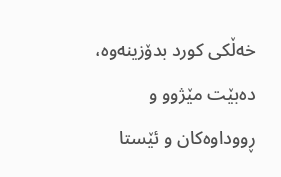خه‌ڵکی کورد بدۆزینه‌وه‌، ده‌بێت مێژوو و ڕووداوه‌کان و ئێستا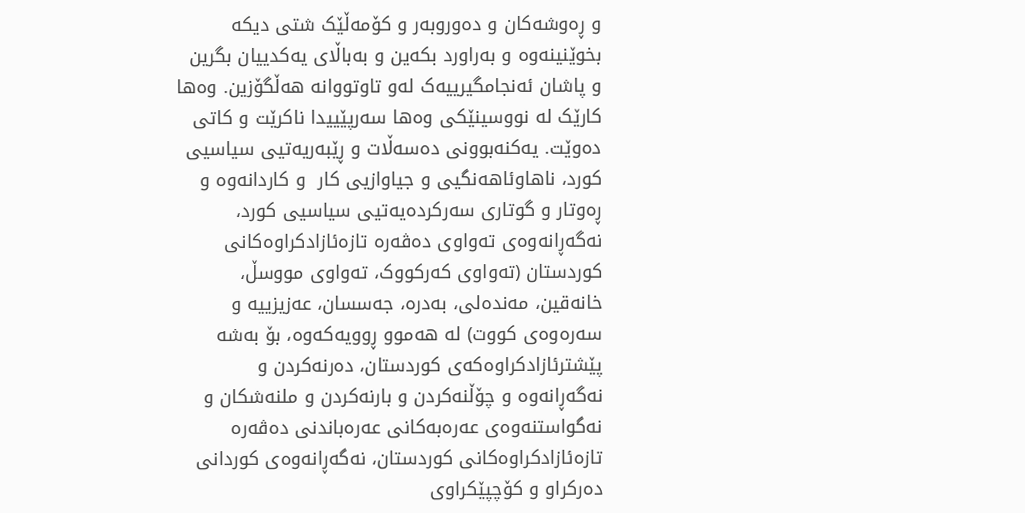و ڕه‌وشه‌کان و ده‌وروبه‌ر و کۆمه‌ڵێک شتی دیکه‌ بخوێنینه‌وه‌ و به‌راورد بکه‌ین و به‌باڵای یه‌کدییان بگرین و پاشان ئه‌نجامگیرییه‌ک له‌و تاوتووانه‌ هه‌ڵگۆزین. وه‌ها کارێک له‌ نووسینێکی وه‌ها سه‌رپێییدا ناکرێت و کاتی ده‌وێت. یه‌کنه‌بوونی ده‌سه‌ڵات و ڕێبه‌ریه‌تیی سیاسیی کورد، ناهاوئاهه‌نگیی و جیاوازیی کار  و کاردانه‌وه‌ و ڕه‌وتار و گوتاری سه‌رکرده‌یه‌تیی سیاسیی کورد، نه‌گه‌ڕانه‌وه‌ی ته‌واوی ده‌ڤه‌ره‌ تازه‌ئازادکراوه‌کانی کوردستان (ته‌واوی که‌رکووک، ته‌واوی مووسڵ، خانه‌قین، مه‌نده‌لی، به‌دره‌، جه‌سسان، عه‌زیزییه‌ و سه‌ره‌وه‌ی کووت) له‌ هه‌موو ڕوویه‌که‌وه‌، بۆ به‌شه‌ پێشترئازادکراوه‌که‌ی کوردستان، ده‌رنه‌کردن و نه‌گه‌ڕانه‌وه‌ و چۆڵنه‌کردن و بارنه‌کردن و ملنه‌شکان و نه‌گواستنه‌وه‌ی عه‌ره‌به‌کانی عه‌ره‌باندنی ده‌ڤه‌ره‌ تازه‌ئازادکراوه‌کانی کوردستان، نه‌گه‌ڕانه‌وه‌ی کوردانی ده‌رکراو و کۆچپێکراوی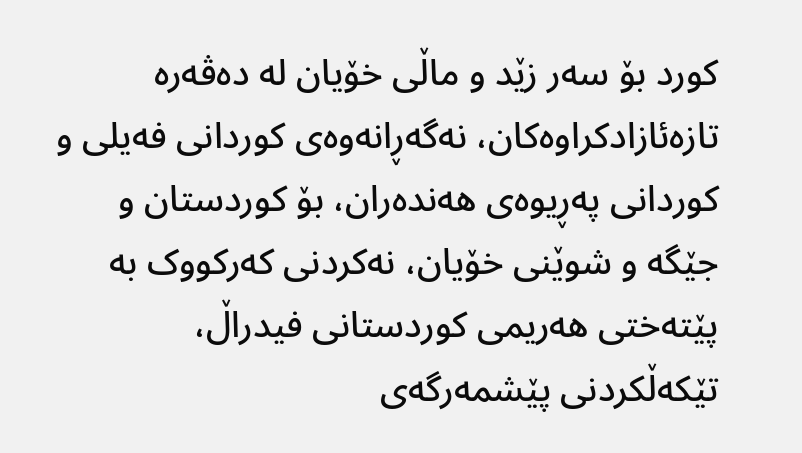کورد بۆ سه‌ر زێد و ماڵی خۆیان له‌ ده‌ڤه‌ره‌ تازه‌ئازادکراوه‌کان، نه‌گه‌ڕانه‌وه‌ی کوردانی فه‌یلی و کوردانی په‌ڕیوه‌ی هه‌نده‌ران، بۆ کوردستان و جێگه‌ و شوێنی خۆیان، نه‌کردنی که‌رکووک به‌ پێته‌ختی هه‌ریمی کوردستانی فیدراڵ، تێکه‌ڵکردنی پێشمه‌رگه‌ی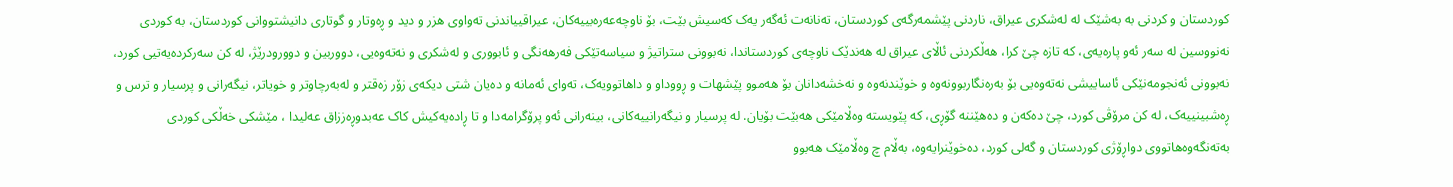کوردستان و کردنی به‌ به‌شێک له‌ له‌شکری عیراق، ناردنی پێشمه‌رگه‌ی کوردستان، ته‌نانه‌ت ئه‌گه‌ر یه‌ک که‌سیش بێت، بۆ ناوچه‌عه‌ره‌بییه‌کان، عیراقییاندنی ته‌واوی هزر و دید و ڕه‌وتار و گوتاری دانیشتووانی کوردستان، به‌ کوردی نه‌نووسین له‌ سه‌ر ئه‌و پاره‌یه‌ی، که‌ تازه‌ چێ کرا، هه‌ڵکردنی ئاڵای عیراق له‌ هه‌ندێک ناوچه‌ی کوردستاندا، نه‌بوونی ستراتیژ و سیاسه‌تێکی فه‌رهه‌نگی و ئابووری و له‌شکری و نه‌ته‌وه‌یی، دووربین و دوورودرێژ، له‌ کن سه‌رکرده‌یه‌تیی کورد، نه‌بوونی ئه‌نجومه‌نێکی ئاساییشی نه‌ته‌وه‌یی بۆ به‌ره‌نگاربوونه‌وه‌ و خوێندنه‌وه‌ و نه‌خشه‌دانان بۆ هه‌موو پێشهات و ڕووداو و داهاتوویه‌ک، ته‌وای ئه‌مانه‌ و ده‌یان شتی دیکه‌ی زۆر زه‌قتر و له‌به‌رچاوتر و خویاتر، نیگه‌رانی و پرسیار و ترس و ڕه‌شبینییه‌ک، له‌ کن مرۆڤی کورد، چێ ده‌که‌ن و ده‌هێننه‌ گۆڕی، که‌ پێویسته‌ وه‌ڵامێکی هه‌بێت بۆیان. له‌ پرسیار و نیگه‌رانییه‌کانی، بینه‌رانی ئه‌و پرۆگرامه‌دا و تا ڕاده‌یه‌کیش کاک عه‌بدوڕه‌ززاق عه‌لیدا ، مێشکی خه‌ڵکی کوردی به‌ته‌نگه‌وه‌هاتووی دواڕۆژی کوردستان و گه‌لی کورد، ده‌خوێنرایه‌وه‌، به‌ڵام چ وه‌ڵامێک هه‌بوو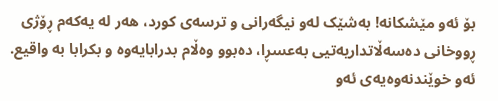بۆ ئه‌و مێشکانه‌! به‌شێک له‌و نیگه‌رانی و ترسه‌ی کورد، هه‌ر له‌ یه‌که‌م ڕۆژی ڕووخانی ده‌سه‌ڵاتداریه‌تیی به‌عسڕا، ده‌بوو وه‌ڵام بدرابایه‌وه‌ و بکرابا به‌ واقیع. ئه‌و خوێندنه‌وه‌یه‌ی ئه‌و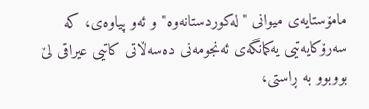مامۆستایه‌ی میوانی "له‌کوردستانه‌وه‌" و ئه‌و پیاوه‌ی، که‌ سه‌رۆکایه‌تیی یه‌کمانگه‌ی ئه‌نجومه‌نی ده‌سه‌ڵاتی کاتیی عیراقی لێ بووبوو به‌ ڕاستی،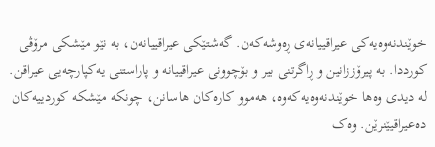خوێندنه‌وه‌یه‌کی عیراقییانه‌ی ڕه‌وشه‌که‌ن. گه‌شتێکی عیراقییانه‌ن، به‌ نێو مێشکی مرۆڤی کورددا. به‌ پیرۆززانین و ڕاگرتنی بیر و بۆچوونی عیراقییانه‌ و پاراستنی یه‌کپارچه‌یی عیراقن. له‌ دیدی وه‌ها خوێندنه‌وه‌یه‌که‌وه‌، هه‌موو کاره‌کان هاسانن، چونکه‌ مێشکه‌ کوردییه‌کان ده‌عیراقیێنرێن. وه‌ک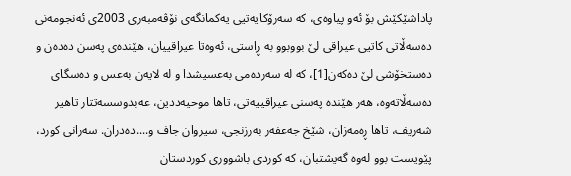پاداشێکێش بۆ ئه‌و پیاوه‌ی، که‌ سه‌رۆکایه‌تیی یه‌کمانگه‌ی نۆڤه‌مبه‌ری 2003ی ئه‌نجومه‌نی ده‌سه‌ڵاتی کاتیی عیراقی لێ بووبوو به‌ ڕاستی، ئه‌وه‌تا عیراقییان، هێنده‌ی په‌سن ده‌ده‌ن و ده‌ستخۆشی لێ ده‌که‌ن[1]، که‌ له‌ سه‌رده‌می به‌عسیشدا و له‌ لایه‌ن به‌عس و ده‌سگای ده‌سه‌ڵاته‌وه‌، هه‌ر هێنده‌ په‌سنی عیراقییه‌تی، تاها موحیه‌ددین، عه‌بدوسسه‌تتار تاهیر شه‌ریف، تاها ڕه‌مه‌زان، شێخ جه‌عفه‌ر به‌رزنجی، سیروان جاف و....ده‌دران. سه‌رانی کورد، پێویست بوو له‌وه‌ گه‌یشتبان، که‌ کوردی باشووری کوردستان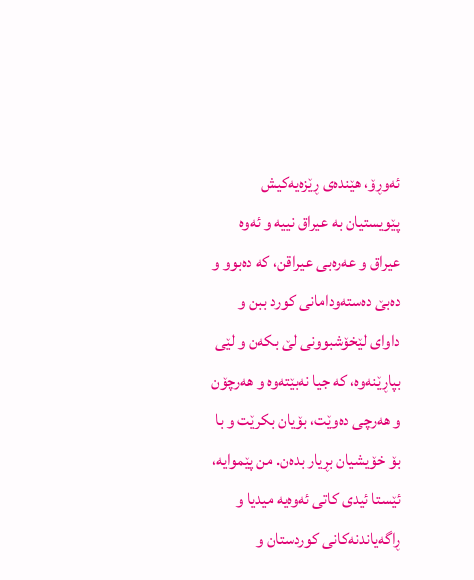ئه‌وڕۆ، هێنده‌ی ڕێزه‌یه‌کیش پێویستیان به‌ عیراق نییه‌ و ئه‌وه‌ عیراق و عه‌ره‌بی عیراقن، که‌ ده‌بوو و ده‌بێ ده‌سته‌ودامانی کورد ببن و داوای لێخۆشبوونی لێ بکه‌ن و لێی بپاڕێنه‌وه‌، که‌ جیا نه‌بێته‌وه‌ و هه‌رچۆن و هه‌رچی ده‌وێت، بۆیان بکرێت و با بۆ خۆیشیان بڕیار بده‌ن. من پێموایه‌، ئێستا ئیدی کاتی ئه‌وه‌یه‌ میدیا و ڕاگه‌یاندنه‌کانی کوردستان و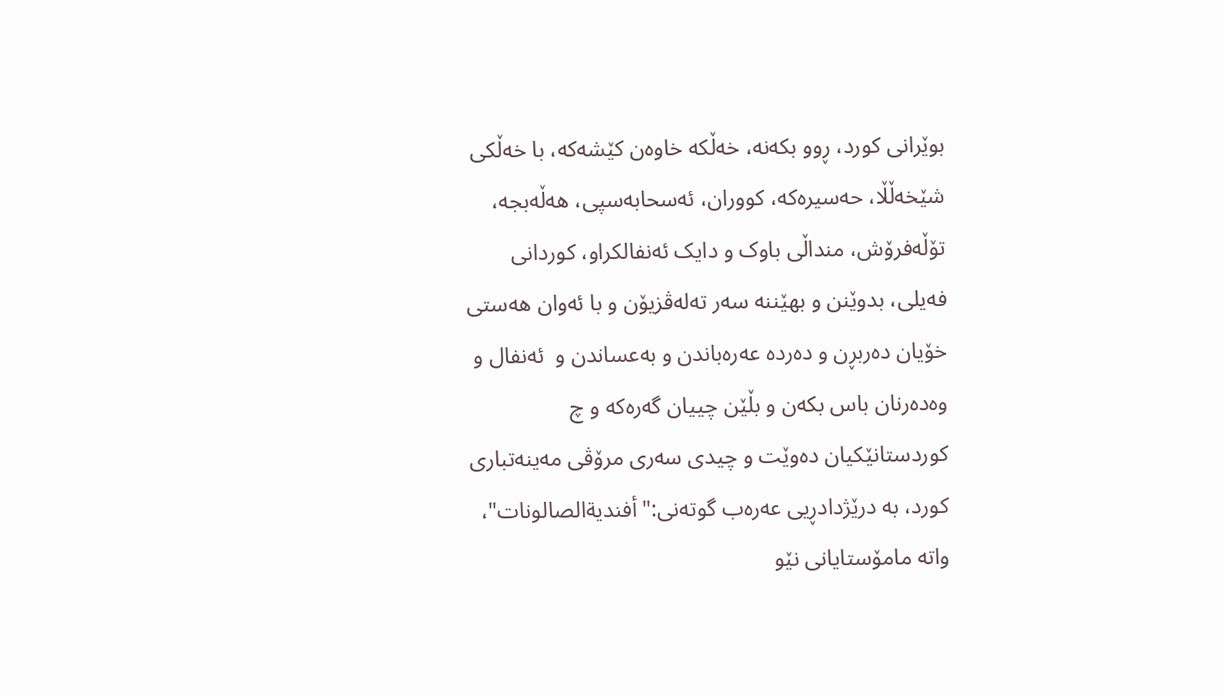بوێرانی کورد، ڕوو بکه‌نه‌، خه‌ڵکه‌ خاوه‌ن کێشه‌که‌، با خه‌ڵکی شێخه‌ڵڵا، حه‌سیره‌که‌، کووران، ئه‌سحابه‌سپی، هه‌ڵه‌بجه‌، تۆڵه‌فرۆش، منداڵی باوک و دایک ئه‌نفالکراو، کوردانی فه‌یلی، بدوێنن و بهێننه‌ سه‌ر ته‌له‌ڤزیۆن و با ئه‌وان هه‌ستی خۆیان ده‌ربڕن و ده‌رده‌ عه‌ره‌باندن و به‌عساندن و  ئه‌نفال و وه‌ده‌رنان باس بکه‌ن و بڵێن چییان گه‌ره‌که‌ و چ کوردستانێکیان ده‌وێت و چیدی سه‌ری مرۆڤی مه‌ینه‌تباری کورد، به‌ درێژدادڕیی عه‌ره‌ب گوته‌نی:"أفندیةالصالونات"، واته‌ مامۆستایانی نێو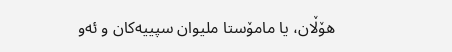هۆڵان، یا مامۆستا ملیوان سپییه‌کان و ئه‌و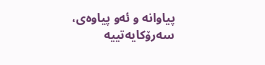پیاوانه‌ و ئه‌و پیاوه‌ی، سه‌رۆکایه‌تییه‌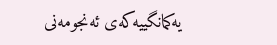یه‌کمانگییه‌که‌ی ئه‌نجومه‌نی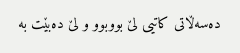ده‌سه‌ڵاتی کاتیی لێ بووبوو و لێ ده‌بێت به‌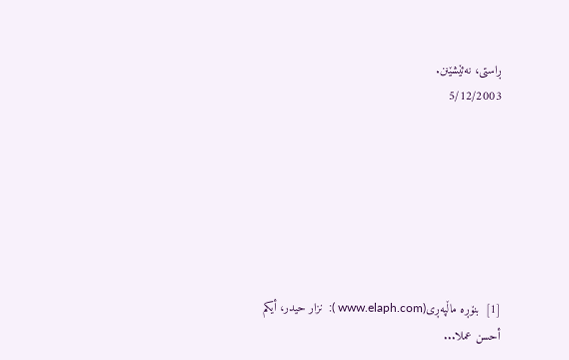ڕاستی، نه‌ئێشێنن.
5/12/2003







[1]  بنۆڕه‌ ماڵپه‌ڕی(www.elaph.com ):  نزار حیدر، أیکم أحسن عملا...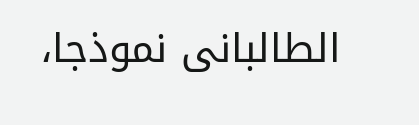الطالبانی نموذجا،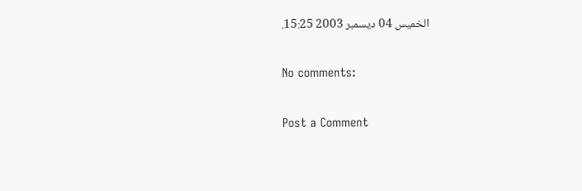الخمیس 04 دیسمبر 2003 15:25.

No comments:

Post a Comment